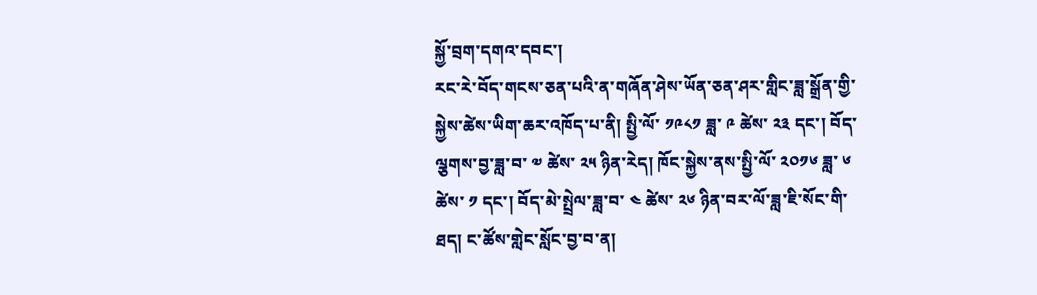སྐྱོ་བྲག་དགའ་དབང་།
རང་རེ་བོད་གངས་ཅན་པའི་ན་གཞོན་ཤེས་ཡོན་ཅན་ཤར་གླིང་ཟླ་སྒྲོན་གྱི་སྐྱེས་ཚེས་ཡིག་ཆར་འཁོད་པ་ནི། སྤྱི་ལོ་ ༡༩༨༡ ཟླ་ ༩ ཚེས་ ༢༣ དང་། བོད་ལྕགས་བྱ་ཟླ་བ་ ༧ ཚེས་ ༢༥ ཉིན་རེད། ཁོང་སྐྱེས་ནས་སྤྱི་ལོ་ ༢༠༡༦ ཟླ་ ༦ ཚེས་ ༡ དང་། བོད་མེ་སྤྲེལ་ཟླ་བ་ ༤ ཚེས་ ༢༦ ཉིན་བར་ལོ་ཟླ་ཇི་སོང་གི་ཐད། ང་ཚོས་གླེང་སློང་བྱ་བ་ན།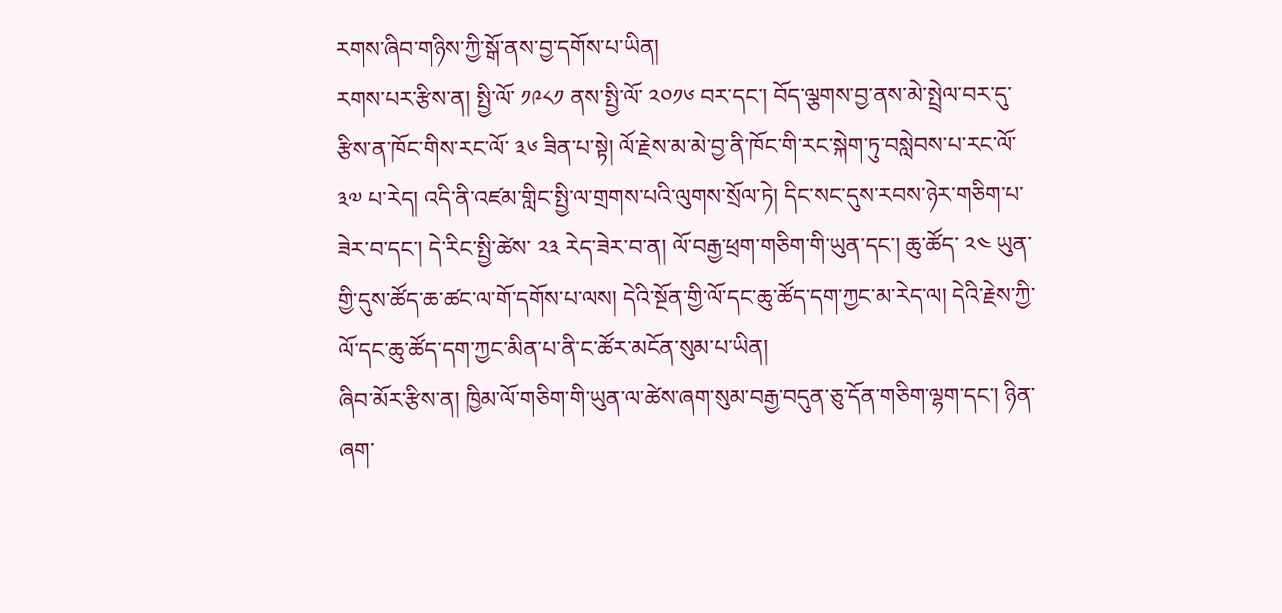རགས་ཞིབ་གཉིས་ཀྱི་སྒོ་ནས་བྱ་དགོས་པ་ཡིན།
རགས་པར་རྩིས་ན། སྤྱི་ལོ་ ༡༩༨༡ ནས་སྤྱི་ལོ་ ༢༠༡༦ བར་དང་། བོད་ལྕགས་བྱ་ནས་མེ་སྤྲེལ་བར་དུ་རྩིས་ན་ཁོང་གིས་རང་ལོ་ ༣༦ ཟིན་པ་སྟེ། ལོ་རྗེས་མ་མེ་བྱ་ནི་ཁོང་གི་རང་སྐེག་ཏུ་བསླེབས་པ་རང་ལོ་ ༣༧ པ་རེད། འདི་ནི་འཛམ་གླིང་སྤྱི་ལ་གྲགས་པའི་ལུགས་སྲོལ་ཏེ། དིང་སང་དུས་རབས་ཉེར་གཅིག་པ་ཟེར་བ་དང་། དེ་རིང་སྤྱི་ཚེས་ ༢༣ རེད་ཟེར་བ་ན། ལོ་བརྒྱ་ཕྲག་གཅིག་གི་ཡུན་དང་། ཆུ་ཚོད་ ༢༤ ཡུན་གྱི་དུས་ཚོད་ཆ་ཚང་ལ་གོ་དགོས་པ་ལས། དེའི་སྔོན་གྱི་ལོ་དང་ཆུ་ཚོད་དག་ཀྱང་མ་རེད་ལ། དེའི་རྗེས་ཀྱི་ལོ་དང་ཆུ་ཚོད་དག་ཀྱང་མིན་པ་ནི་ང་ཚོར་མངོན་སུམ་པ་ཡིན།
ཞིབ་མོར་རྩིས་ན། ཁྱིམ་ལོ་གཅིག་གི་ཡུན་ལ་ཚེས་ཞག་སུམ་བརྒྱ་བདུན་ཅུ་དོན་གཅིག་ལྷག་དང་། ཉིན་ཞག་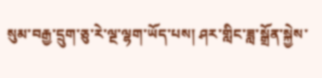སུམ་བརྒྱ་དྲུག་ཅུ་རེ་ལྔ་ལྷག་ཡོད་པས། ཤར་གླིང་ཟླ་སྒྲོན་སྐྱེས་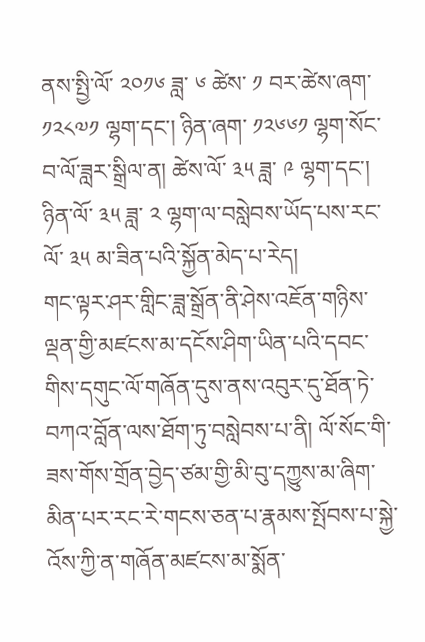ནས་སྤྱི་ལོ་ ༢༠༡༦ ཟླ་ ༦ ཚེས་ ༡ བར་ཚེས་ཞག་ ༡༢༨༧༡ ལྷག་དང་། ཉིན་ཞག་ ༡༢༦༦༡ ལྷག་སོང་བ་ལོ་ཟླར་སྒྲིལ་ན། ཚེས་ལོ་ ༣༥ ཟླ་ ༩ ལྷག་དང་། ཉིན་ལོ་ ༣༥ ཟླ་ ༢ ལྷག་ལ་བསླེབས་ཡོད་པས་རང་ལོ་ ༣༥ མ་ཟིན་པའི་སྐྱོན་མེད་པ་རེད།
གང་ལྟར་ཤར་གླིང་ཟླ་སྒྲོན་ནི་ཤེས་འཇོན་གཉིས་ལྡན་གྱི་མཛངས་མ་དངོས་ཤིག་ཡིན་པའི་དབང་གིས་དགུང་ལོ་གཞོན་དུས་ནས་འབུར་དུ་ཐོན་ཏེ་བཀའ་བློན་ལས་ཐོག་ཏུ་བསླེབས་པ་ནི། ལོ་སོང་གི་ཟས་གོས་གྲོན་བྱེད་ཙམ་གྱི་མི་བུ་དཀྱུས་མ་ཞིག་མིན་པར་རང་རེ་གངས་ཅན་པ་རྣམས་སྤོབས་པ་སྐྱེ་འོས་ཀྱི་ན་གཞོན་མཛངས་མ་སྨོན་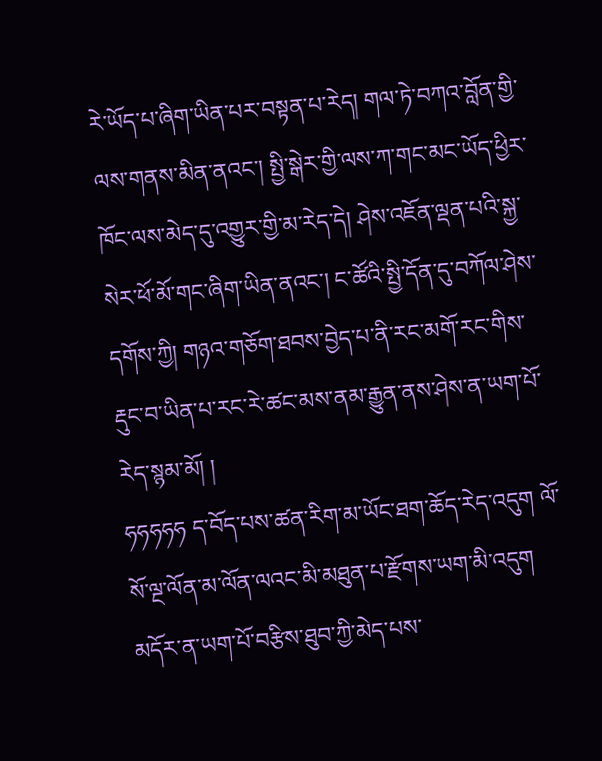རེ་ཡོད་པ་ཞིག་ཡིན་པར་བསྟན་པ་རེད། གལ་ཏེ་བཀའ་བློན་གྱི་ལས་གནས་མིན་ནའང་། སྤྱི་སྒེར་གྱི་ལས་ཀ་གང་མང་ཡོད་ཕྱིར་ཁོང་ལས་མེད་དུ་འགྱུར་གྱི་མ་རེད་དེ། ཤེས་འཇོན་ལྡན་པའི་སྐྱ་སེར་ཕོ་མོ་གང་ཞིག་ཡིན་ནའང་། ང་ཚོའི་སྤྱི་དོན་དུ་བཀོལ་ཤེས་དགོས་ཀྱི། གཉའ་གཅོག་ཐབས་བྱེད་པ་ནི་རང་མགོ་རང་གིས་རྡུང་བ་ཡིན་པ་རང་རེ་ཚང་མས་ནམ་རྒྱུན་ནས་ཤེས་ན་ཡག་པོ་རེད་སྙམ་མོ། །
ཧཧཧཧཧ ད་བོད་པས་ཚན་རིག་མ་ཡོང་ཐག་ཆོད་རེད་འདུག ལོ་སོ་ལྔ་ལོན་མ་ལོན་ལའང་མི་མཐུན་པ་རྫོགས་ཡག་མི་འདུག མདོར་ན་ཡག་པོ་བརྩིས་ཐུབ་ཀྱི་མེད་པས་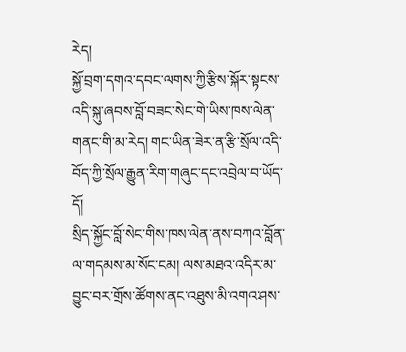རེད།
སྐྱོ་བྲག་དགའ་དབང་ལགས་ཀྱི་རྩིས་སྐོར་སྟངས་འདི་སྐུ་ཞབས་བློ་བཟང་སེང་གེ་ཡིས་ཁས་ལེན་གནང་གི་མ་རེད། གང་ཡིན་ཟེར་ན་རྩི་སྲོལ་འདི་བོད་ཀྱི་སྲོལ་རྒྱུན་རིག་གཞུང་དང་འབྲེལ་བ་ཡོད་དོ།
སྲིད་སྐྱོང་བློ་སེང་གིས་ཁས་ལེན་ནས་བཀའ་བློན་ལ་གདམས་མ་སོང་ངམ། ལས་མཐའ་འདིར་མ་བྱུང་བར་གྲོས་ཚོགས་ནང་འཐུས་མི་འགའ་ཤས་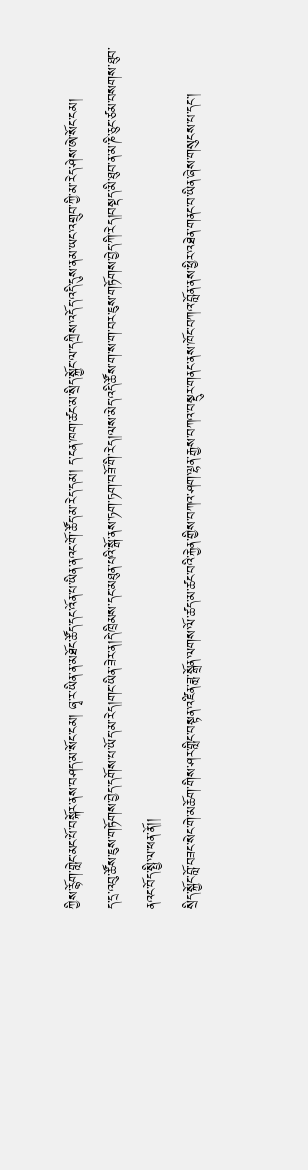ཀྱིས་རྙོག་གླེང་མང་པོ་བསྐོར་ནས་བཤད་མ་སོང་ངམ། ཞྭ་ར་ཡིན་ན་མཐོང་ཚོད་དང་འོན་པ་ཡིན་ནའང་གོ་ཚོད་མ་རེད་དམ། ད་ངན་ཁག་ཚང་མ་སྲིད་སྐྱོང་ལ་དཀྲིས་འདོད་འདི་དུས་ནམ་ཡང་འགྲུབ་ཀྱི་མ་རེད་ཤེས་ཨེ་སོང་ངམ།
ད་དྲ་འབུ་ཚོས་ཇུས་གཏོགས་བྱེད་དགོས་པ་ཡོད་མ་རེད།གང་ཡིན་ཟེར་ན།དེ་ཁྲིམས་དང་མཐུན་པའི་སྒོ་ནས་ཏག་ཏག་བཟོ་གི་རེད།ལས་མེད་འདི་ཚོས་ག་ས་ག་བར་ཇུས་གཏོགས་བྱེད་ཀི་རེད།བསྡད་མི་ཐུབ་ན་མ་ཎི་ཅུང་ཙམ་བསགས་ཐུབ་ནའང་བོད་སྤྱི་ལ་ཕན་ནོ།།
སྲིད་སྐྱོང་བློ་བཟང་སེང་གེ་མཆོག་གིས་ཤར་གླིང་བསྟན་འཛིན་ཟླ་སྒྲོན་ལགས་ལོ་ཚད་མ་ཚང་བའི་རྐྱེན་གྱིས་བཀའ་ཤག་ལྷན་རྒྱས་བཀའ་བསྡུར་གནང་ནས་ཁོང་བཀའ་བློན་ནས་ཕྱིར་འཐེན་གནང་བ་ཡིན་ཞེས་གསུངས་པ་དང་།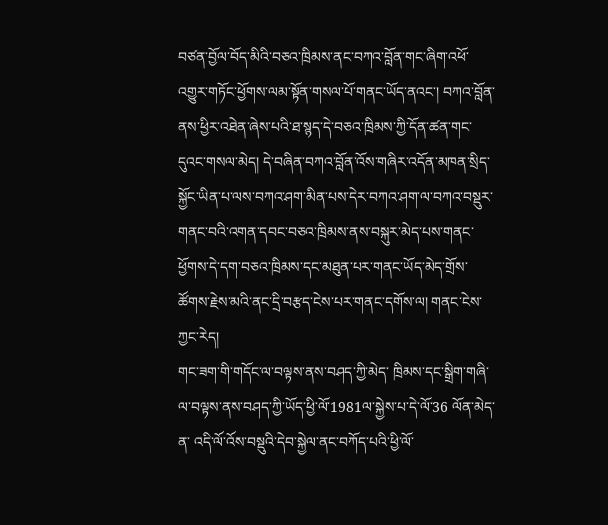བཙན་བྱོལ་བོད་མིའི་བཅའ་ཁྲིམས་ནང་བཀའ་བློན་གང་ཞིག་འཕོ་འགྱུར་གཏོང་ཕྱོགས་ལམ་སྟོན་གསལ་པོ་གནང་ཡོད་ནའང་། བཀའ་བློན་ནས་ཕྱིར་འཐེན་ཞེས་པའི་ཐ་སྙད་དེ་བཅའ་ཁྲིམས་ཀྱི་དོན་ཚན་གང་དུའང་གསལ་མེད། དེ་བཞིན་བཀའ་བློན་འོས་གཞིར་འདོན་མཁན་སྲིད་སྐྱོང་ཡིན་པ་ལས་བཀའ་ཤག་མིན་པས་དེར་བཀའ་ཤག་ལ་བཀའ་བསྡུར་གནང་བའི་འགན་དབང་བཅའ་ཁྲིམས་ནས་བསྐུར་མེད་པས་གནང་ཕྱོགས་དེ་དག་བཅའ་ཁྲིམས་དང་མཐུན་པར་གནང་ཡོད་མེད་གྲོས་ཚོགས་རྗེས་མའི་ནང་དྲི་བརྩད་ངེས་པར་གནང་དགོས་ལ། གནང་ངེས་ཀྱང་རེད།
གང་ཟག་གི་གདོང་ལ་བལྟས་ནས་བཤད་ཀྱི་མེད་ ཁྲིམས་དང་སྒྲིག་གཞི་ལ་བལྟས་ནས་བཤད་ཀྱི་ཡོད་ཕྱི་ལོ་1981ལ་སྐྱེས་པ་དེ་ལོ་36 ལོན་མེད་ན་ འདི་ལོ་འོས་བསྡུའི་དེབ་སྐྱེལ་ནང་བཀོད་པའི་ཕྱི་ལོ་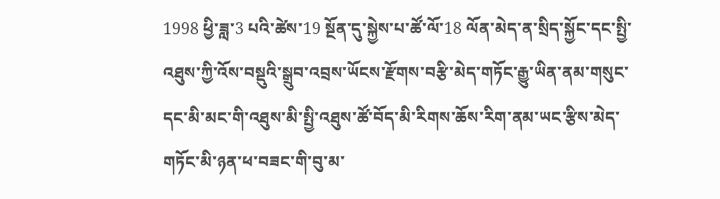1998 ཕྱི་ཟླ་3 པའི་ཚེས་19 སྔོན་དུ་སྐྱེས་པ་ཚོ་ལོ་18 ལོན་མེད་ན་སྲིད་སྐྱོང་དང་སྤྱི་འཐུས་ཀྱི་འོས་བསྡུའི་སྒྲུབ་འབྲས་ཡོངས་རྫོགས་བརྩི་མེད་གཏོང་རྒྱུ་ཡིན་ནམ་གསུང་དང་མི་མང་གི་འཐུས་མི་སྤྱི་འཐུས་ཚོ་བོད་མི་རིགས་ཆོས་རིག་ནམ་ཡང་རྩིས་མེད་གཏོང་མི་ཉན་ཕ་བཟང་གི་བུ་མ་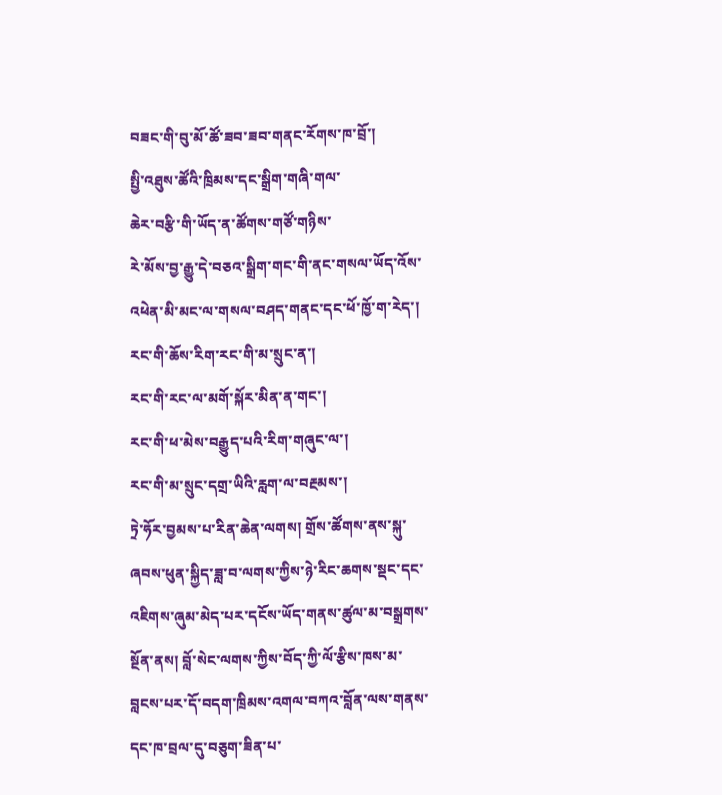བཟང་གི་བུ་མོ་ཚོ་ཟབ་ཟབ་གནང་རོགས་ཁ་བྲོ་།
སྤྱི་འཐུས་ཚོའི་ཁྲིམས་དང་སྒྲིག་གཞི་གལ་
ཆེར་བརྩི་གི་ཡོད་ན་ཚོགས་གཙོ་གཉིས་
རེ་མོས་བྱ་རྒྱུ་དེ་བཅའ་སྒྲིག་གང་གི་ནང་གསལ་ཡོད་འོས་འཕེན་མི་མང་ལ་གསལ་བཤད་གནང་དང་ཕོ་ཁྱོ་ག་རེད་།
རང་གི་ཆོས་རིག་རང་གི་མ་སྲུང་ན་།
རང་གི་རང་ལ་མགོ་སྐོར་མིན་ན་གང་།
རང་གི་ཕ་མེས་བརྒྱུད་པའི་རིག་གཞུང་ལ་།
རང་གི་མ་སྲུང་དགྲ་ཡིའི་རླག་ལ་བརྔམས་།
ཏྲེ་ཧོར་བྱམས་པ་རིན་ཆེན་ལགས། གྲོས་ཚོགས་ནས་སྐུ་ཞབས་ཕུན་སྐྱིད་ཟླ་བ་ལགས་ཀྱིས་ཉེ་རིང་ཆགས་སྡང་དང་འཇིགས་ཞུམ་མེད་པར་དངོས་ཡོད་གནས་ཚུལ་མ་བསྒྲགས་སྔོན་ནས། བློ་སེང་ལགས་ཀྱིས་བོད་ཀྱི་ལོ་རྩིས་ཁས་མ་བླངས་པར་དོ་བདག་ཁྲིམས་འགལ་བཀའ་བློན་ལས་གནས་དང་ཁ་བྲལ་དུ་བཅུག་ཟིན་པ་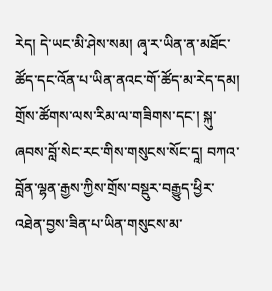རེད། དེ་ཡང་མི་ཤེས་སམ། ཞྭ་ར་ཡིན་ན་མཐོང་ཚོད་དང་འོན་པ་ཡིན་ནའང་གོ་ཚོད་མ་རེད་དམ། གྲོས་ཚོགས་ལས་རིམ་ལ་གཟིགས་དང་། སྐུ་ཞབས་བློ་སེང་རང་གིས་གསུངས་སོང་དཱ། བཀའ་བློན་ལྷན་རྒྱས་ཀྱིས་གྲོས་བསྡུར་བརྒྱུད་ཕྱིར་འཐེན་བྱས་ཟིན་པ་ཡིན་གསུངས་མ་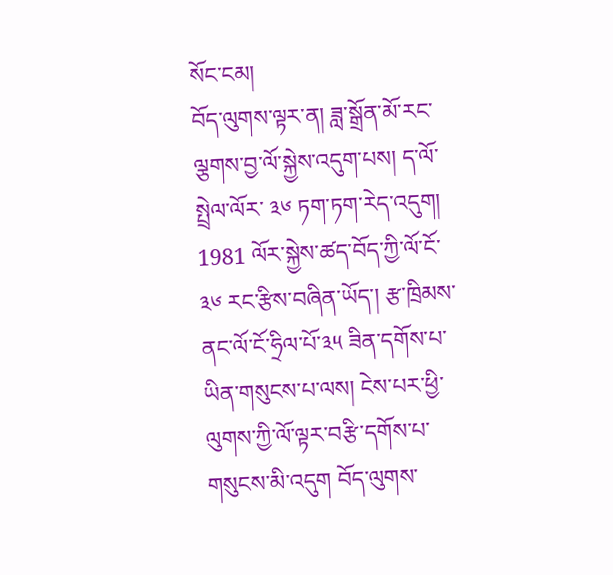སོང་ངམ།
བོད་ལུགས་ལྟར་ན། ཟླ་སྒྲོན་མོ་རང་ལྕགས་བྱ་ལོ་སྐྱེས་འདུག་པས། ད་ལོ་སྤྲེལ་ལོར་ ༣༦ ཏག་ཏག་རེད་འདུག། 1981 ལོར་སྐྱེས་ཚད་བོད་ཀྱི་ལོ་ངོ་ ༣༦ རང་རྩིས་བཞིན་ཡོད་། རྩ་ཁྲིམས་ནང་ལོ་ངོ་ཧྲིལ་པོ་༣༥ ཟིན་དགོས་པ་ཡིན་གསུངས་པ་ལས། ངེས་པར་ཕྱི་ལུགས་ཀྱི་ལོ་ལྟར་བརྩི་དགོས་པ་གསུངས་མི་འདུག བོད་ལུགས་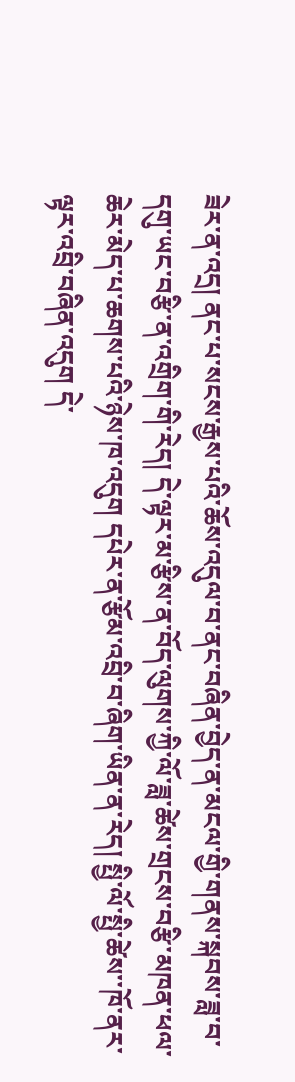ཟེར་ན་འདྲ། ནང་པ་སངས་རྒྱས་པའི་ཆོས་འདུལ་བ་ནང་བཞིན་བྱེད་ན་མངལ་གྱི་གནས་སྐབས་ཟླ་བ་དགུ་ཡང་བརྩི་ན་འགྲིག་གི་རེད། དེ་ལྟར་མ་རྩིས་ན་བོད་ལུགས་ཀྱི་ལོ་ཟླ་ཚེས་གྲངས་བརྩི་མཁན་ཕལ་ཆེར་མེད་པ་ཆགས་པའི་ཉེས་ཁ་འདུག དཔེར་ན་རྩོམ་འབྲི་བ་ཞིག་ཡིན་ན་རེད། སྤྱི་ལོ་སྤྱི་ཚེས་་ཁོ་ནར་ལྟར་འབྲི་བཞིན་འདུག དེ་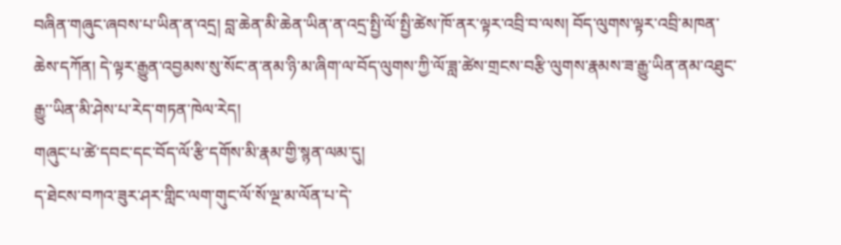བཞིན་གཞུང་ཞབས་པ་ཡིན་ན་འདྲ། བླ་ཆེན་མི་ཆེན་ཡིན་ན་འདྲ་སྤྱི་ལོ་སྤྱི་ཚེས་ཁོ་ནར་ལྟར་འབྲི་བ་ལས། བོད་ལུགས་ལྟར་འབྲི་མཁན་ཆེས་དཀོན། དེ་ལྟར་རྒྱུན་འབྱམས་སུ་སོང་ན་ནམ་ཉི་མ་ཞིག་ལ་བོད་ལུགས་ཀྱི་ལོ་ཟླ་ཚེས་གྲངས་བརྩི་ལུགས་རྣམས་ཟ་རྒྱུ་ཡིན་ནམ་འཐུང་རྒྱུ་་ཡིན་མི་ཤེས་པ་རེད་གཏན་ཁེལ་རེད།
གཞུང་པ་ཚེ་དབང་དང་བོད་ལོ་རྩི་དགོས་མི་རྣམ་གྱི་སྙན་ལམ་དུ།
ད་ཐེངས་བཀའ་ཟུར་ཤར་གླིང་ལག་གུང་ལོ་སོ་ལྔ་མ་ལོན་པ་དེ་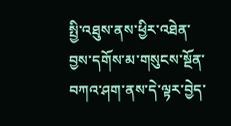སྤྱི་འཐུས་ནས་ཕྱིར་འཐེན་བྱས་དགོས་མ་གསུངས་སྔོན་བཀའ་ཤག་ནས་དེ་ལྟར་བྱེད་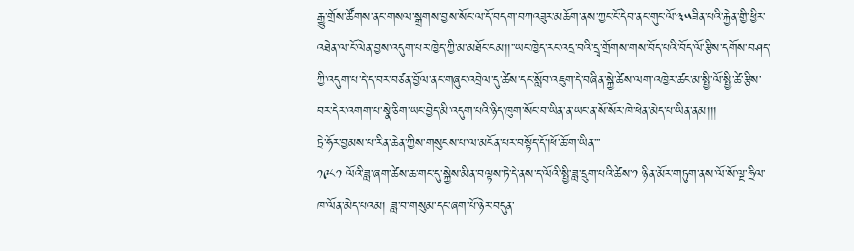རྒྱུ་གྲོས་ཚོགས་ནང་གསལ་སྒྲགས་བྱས་སོང་ལ་དོ་བདག་བཀའཟུར་མཆོག་ནས་ཀྱང་ངོ་དེབ་ནང་གུང་ལོ་༣༥ཟིན་པའི་རྐྱེན་གྱི་ཕྱིར་འཐེན་ལ་ངོ་ལེན་བྱས་འདུག་པར་ཁྱེད་ཀྱི་མ་མཐོང་ངམ།།་་ཡང་ཁྱེད་རང་འདྲ་བའི་དྲྭ་གྲོགས་གས་བོད་པའི་བོད་ལོ་རྩིས་དགོས་བཤད་ཀྱི་འདུག་པ་དེ་ད་བར་བཙན་བྱོལ་ནང་གཞུང་འབྲེལ་དུ་ཚེས་དང་སློབ་འཇུག་དེ་བཞིན་སྐྱེ་ཚེས་ལག་འཁྱེར་ཚང་མ་སྤྱི་ལོ་སྤྱི་ཚེ་རྩིས་བར་དེར་འགག་པ་སྣེ་ཅིག་ཡང་བྱེད་མི་འདུག་པའི་ཉིད་ཁུག་སོང་བ་ཡིན་ན་ཡང་ན་སོ་སོར་ཁེ་ཕེན་མེད་པ་ཡིན་ནམ།།།
ཏྲེ་ཧོར་བྱམས་པ་རིན་ཆེན་ཀྱིས་གསུངས་པ་ལ་མངོན་པར་བསྟོད་དོ་།ཕོ་ཆོ་ག་ཡིན་་་
༡༩༨༡ ལོའི་ཟླ་ཞག་ཚེས་ཆ་གང་དུ་སྐྱེས་མིན་བལྟས་ཏེ་དེ་ནས་ད་ལོའི་སྤྱི་ཟླ་དྲུག་པའི་ཚེས་༡ ཉིན་མོར་གཏུག་ནས་ལོ་སོ་ལྔ་ཧྲིལ་ཁ་ལོན་མེད་པའམ། ཟླ་བ་གསུམ་དང་ཞག་པོ་ཉེར་བདུན་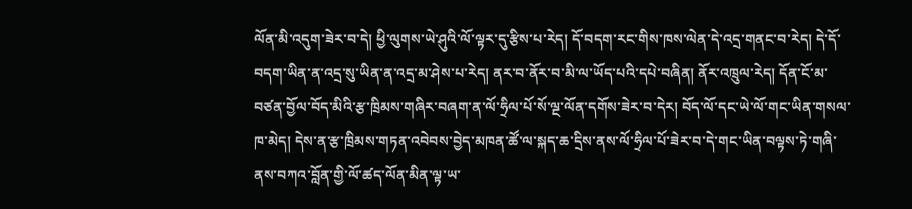ལོན་མི་འདུག་ཟེར་བ་དེ། ཕྱི་ལུགས་ཡེ་ཤུའི་ལོ་ལྟར་དུ་རྩིས་པ་རེད། དོ་བདག་རང་གིས་ཁས་ལེན་དེ་འདྲ་གནང་བ་རེད། དེ་དོ་བདག་ཡིན་ན་འདྲ་སུ་ཡིན་ན་འདྲ་མ་ཤེས་པ་རེད། ནར་བ་ནོར་བ་མི་ལ་ཡོད་པའི་དཔེ་བཞིན། ནོར་འཁྲུལ་རེད། དོན་ངོ་མ་བཙན་བྱོལ་བོད་མིའི་རྩ་ཁྲིམས་གཞིར་བཞག་ན་ལོ་ཧྲིལ་པོ་སོ་ལྔ་ལོན་དགོས་ཟེར་བ་དེར། བོད་ལོ་དང་ཡེ་ལོ་གང་ཡིན་གསལ་ཁ་མེད། དེས་ན་རྩ་ཁྲིམས་གཏན་འབེབས་བྱེད་མཁན་ཚོ་ལ་སྐད་ཆ་དྲིས་ནས་ལོ་ཧྲིལ་པོ་ཟེར་བ་དེ་གང་ཡིན་བལྟས་ཏེ་གཞི་ནས་བཀའ་བློན་གྱི་ལོ་ཚད་ལོན་མིན་ལྟ་ཡ་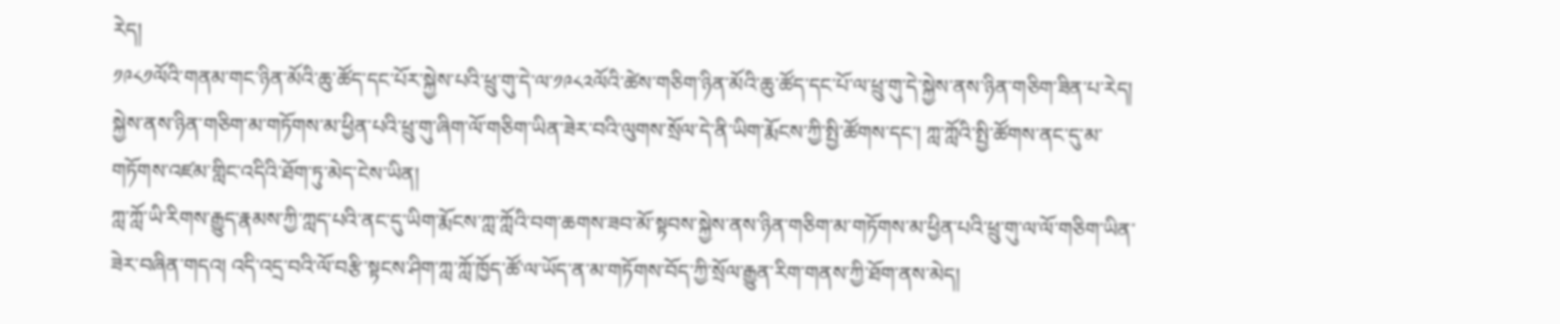རེད།
༡༩༨༡ལོའི་གནམ་གང་ཉིན་མོའི་ཆུ་ཚོད་དང་པོར་སྐྱེས་པའི་ཕྲུ་གུ་དེ་ལ་༡༩༨༢ལོའི་ཚེས་གཅིག་ཉིན་མོའི་ཆུ་ཚོད་དང་པོ་ལ་ཕྲུ་གུ་དེ་སྐྱེས་ནས་ཉིན་གཅིག་ཟིན་པ་རེད། སྐྱེས་ནས་ཉིན་གཅིག་མ་གཏོགས་མ་ཕྱིན་པའི་ཕྲུ་གུ་ཞིག་ལོ་གཅིག་ཡིན་ཟེར་བའི་ལུགས་སྲོལ་དེ་ནི་ཡིག་རྨོངས་ཀྱི་སྤྱི་ཚོགས་དང་། ཀླ་ཀློའི་སྤྱི་ཚོགས་ནང་དུ་མ་གཏོགས་འཛམ་གླིང་འདིའི་ཐོག་ཏུ་མེད་ངེས་ཡིན།
ཀླ་ཀློ་ཡི་རིགས་རྒྱུད་རྣམས་ཀྱི་ཀླད་པའི་ནང་དུ་ཡིག་རྨོངས་ཀླ་ཀློའི་བག་ཆགས་ཟབ་མོ་སྟབས་སྐྱེས་ནས་ཉིན་གཅིག་མ་གཏོགས་མ་ཕྱིན་པའི་ཕྲུ་གུ་ལ་ལོ་གཅིག་ཡིན་ཟེར་བཞིན་གདའ། འདི་འདྲ་བའི་ལོ་བརྩི་སྟངས་ཤིག་ཀླ་ཀློ་ཁྱོད་ཚོ་ལ་ཡོད་ན་མ་གཏོགས་བོད་ཀྱི་སྲོལ་རྒྱུན་རིག་གནས་ཀྱི་ཐོག་ནས་མེད།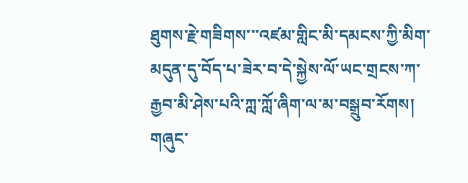ཐུགས་རྗེ་གཟིགས་་་འཛམ་གླིང་མི་དམངས་ཀྱི་མིག་མདུན་དུ་བོད་པ་ཟེར་བ་དེ་སྐྱེས་ལོ་ཡང་གྲངས་ཀ་རྒྱབ་མི་ཤེས་པའི་ཀླ་ཀློ་ཞིག་ལ་མ་བསྒྲུབ་རོགས།
གཞུང་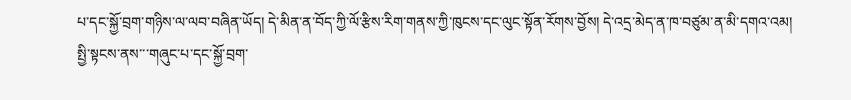པ་དང་སྐྱོ་བྲག་གཉིས་ལ་ལབ་བཞིན་ཡོད། དེ་མིན་ན་བོད་ཀྱི་ལོ་རྩིས་རིག་གནས་ཀྱི་ཁུངས་དང་ལུང་སྟོན་རོགས་བྱོས། དེ་འདྲ་མེད་ན་ཁ་བཙུམ་ན་མི་དགའ་འམ།
སྤྱི་སྟངས་ནས་་་གཞུང་པ་དང་སྐྱོ་བྲག་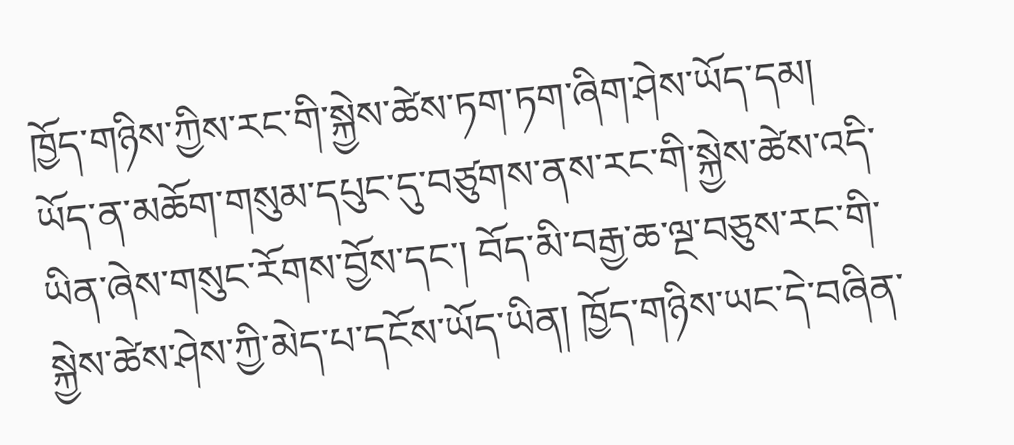ཁྱོད་གཉིས་ཀྱིས་རང་གི་སྐྱེས་ཚེས་ཏག་ཏག་ཞིག་ཤེས་ཡོད་དམ། ཡོད་ན་མཆོག་གསུམ་དཔུང་དུ་བཙུགས་ནས་རང་གི་སྐྱེས་ཚེས་འདི་ཡིན་ཞེས་གསུང་རོགས་བྱོས་དང་། བོད་མི་བརྒྱ་ཆ་ལྔ་བཅུས་རང་གི་སྐྱེས་ཚེས་ཤེས་ཀྱི་མེད་པ་དངོས་ཡོད་ཡིན། ཁྱོད་གཉིས་ཡང་དེ་བཞིན་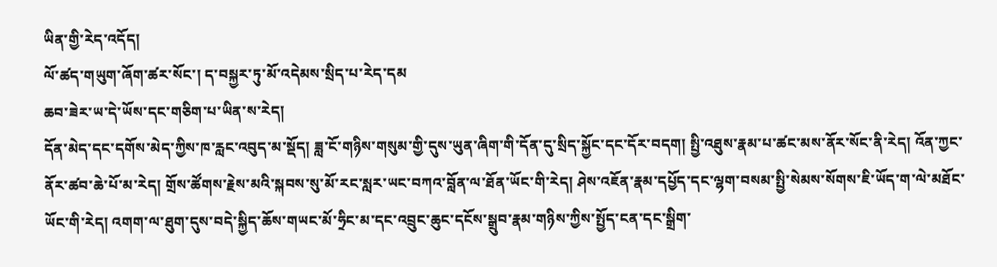ཡིན་གྱི་རེད་འདོད།
ལོ་ཚད་གཡུག་ཞོག་ཚར་སོང་། ད་བསྐྱར་ཏུ་མོ་འདེམས་སྲིད་པ་རེད་དམ
ཆབ་ཟེར་ཡ་དེ་ཡོས་དང་གཅིག་པ་ཡིན་ས་རེད།
དོན་མེད་དང་དགོས་མེད་ཀྱིས་ཁ་རླང་འབུད་མ་སྡོད། ཟླ་ངོ་གཉིས་གསུམ་གྱི་དུས་ཡུན་ཞིག་གི་དོན་དུ་སྲིད་སྐྱོང་དང་དོར་བདག། སྤྱི་འཐུས་རྣམ་པ་ཚང་མས་ནོར་སོང་ནི་རེད། འོན་ཀྱང་ནོར་ཚབ་ཆེ་པོ་མ་རེད། གྲོས་ཚོགས་རྗེས་མའི་སྐབས་སུ་མོ་རང་སླར་ཡང་བཀའ་བློན་ལ་ཐོན་ཡོང་གི་རེད། ཤེས་འཇོན་རྣམ་དཔྱོད་དང་ལྷག་བསམ་སྤྱི་སེམས་སོགས་ཇི་ཡོད་ག་ལེ་མཐོང་ཡོང་གི་རེད། འགག་ལ་ཐུག་དུས་བདེ་སྐྱིད་ཆོས་གཡང་མོ་ཧྲིང་མ་དང་འབྲུང་ཆུང་དངོས་སྒྲུབ་རྣམ་གཉིས་ཀྱིས་སྤྱོད་ངན་དང་སྒྲིག་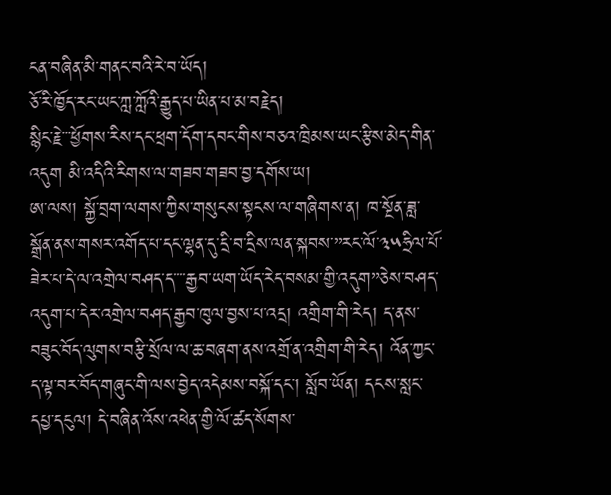ངན་བཞིན་མི་གནང་བའི་རེ་བ་ཡོད།
ཅོ་རི་ཁྱོད་རང་ཡང་ཀླ་ཀློའི་རྒྱུད་པ་ཡིན་པ་མ་བརྗེད།
སྙིང་རྗེ་་་ཕྱོགས་རིས་དང་ཕྲག་དོག་དབང་གིས་བཅའ་ཁྲིམས་ཡང་རྩིས་མེད་གིན་འདུག མི་འདིའི་རིགས་ལ་གཟབ་གཟབ་བྱ་དགོས་ཡ།
ཨ་ལས། སྐྱོ་བྲག་ལགས་ཀྱིས་གསུངས་སྟངས་ལ་གཞིགས་ན། ཁ་སྔོན་ཟླ་སྒྲོན་ནས་གསར་འགོད་པ་དང་ལྷན་དུ་དྲི་བ་དྲིས་ལན་སྐབས་”རང་ལོ་༣༥ཧྲིལ་པོ་ཟེར་པ་དེ་ལ་འགྲེལ་བཤད་ད་་་་རྒྱབ་ཡག་ཡོད་རེད་བསམ་གྱི་འདུག”ཅེས་བཤད་འདུག་པ་དེར་འགྲེལ་བཤད་རྒྱབ་ཁུལ་བྱས་པ་འདྲ། འགྲིག་གི་རེད། ད་ནས་བཟུང་བོད་ལུགས་བརྩི་སྲོལ་ལ་ཆ་བཞག་ནས་འགྲོ་ན་འགྲིག་གི་རེད། འོན་ཀྱང་ད་ལྟ་བར་བོད་གཞུང་གི་ལས་བྱེད་འདེམས་བསྐོ་དང་། སློབ་ཡོན། དངས་སླང་དཔྱ་དངུལ། དེ་བཞིན་འོས་འཕེན་གྱི་ལོ་ཚད་སོགས་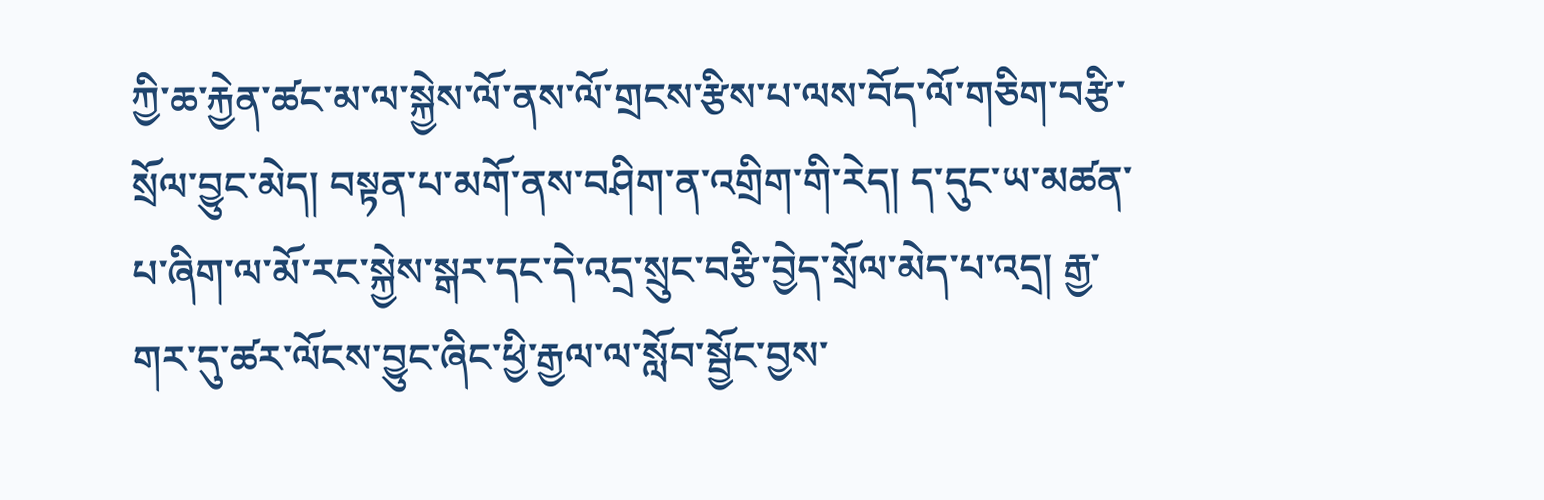ཀྱི་ཆ་རྐྱེན་ཚང་མ་ལ་སྐྱེས་ལོ་ནས་ལོ་གྲངས་རྩིས་པ་ལས་བོད་ལོ་གཅིག་བརྩི་སྲོལ་བྱུང་མེད། བསྟན་པ་མགོ་ནས་བཤིག་ན་འགྲིག་གི་རེད། ད་དུང་ཡ་མཚན་པ་ཞིག་ལ་མོ་རང་སྐྱེས་སྒར་དང་དེ་འདྲ་སྲུང་བརྩི་བྱེད་སྲོལ་མེད་པ་འདྲ། རྒྱ་གར་དུ་ཚར་ལོངས་བྱུང་ཞིང་ཕྱི་རྒྱལ་ལ་སློབ་སྦྱོང་བྱས་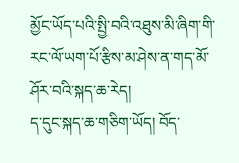མྱོང་ཡོད་པའི་སྤྱི་བའི་འཐུས་མི་ཞིག་གི་རང་ལོ་ཡག་པོ་རྩིས་མ་ཤེས་ན་གད་མོ་ཤོར་བའི་སྐད་ཆ་རེད།
ད་དུང་སྐད་ཆ་གཅིག་ཡོད། བོད་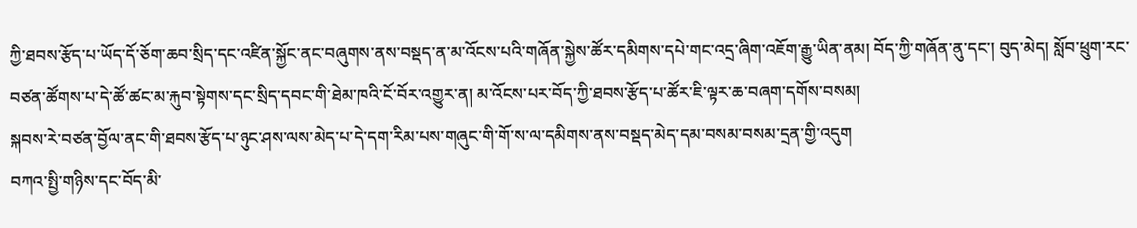ཀྱི་ཐབས་རྩོད་པ་ཡོད་དོ་ཅོག་ཆབ་སྲིད་དང་འཛིན་སྐྱོང་ནང་བཞུགས་ནས་བསྡད་ན་མ་འོངས་པའི་གཞོན་སྐྱེས་ཚོར་དམིགས་དཔེ་གང་འདྲ་ཞིག་འཇོག་རྒྱུ་ཡིན་ནམ། བོད་ཀྱི་གཞོན་ནུ་དང་། བུད་མེད། སློབ་ཕྲུག་རང་བཙན་ཚོགས་པ་དེ་ཚོ་ཚང་མ་རྐུབ་སྟེགས་དང་སྲིད་དབང་གི་ཐེམ་ཁའི་ངོ་བོར་འགྱུར་ན། མ་འོངས་པར་བོད་ཀྱི་ཐབས་རྩོད་པ་ཚོར་ཇི་ལྟར་ཆ་བཞག་དགོས་བསམ།
སྐབས་རེ་བཙན་བྱོལ་ནང་གི་ཐབས་རྩོད་པ་ཉུང་ཤས་ལས་མེད་པ་དེ་དག་རིམ་པས་གཞུང་གི་གོ་ས་ལ་དམིགས་ནས་བསྡད་མེད་དམ་བསམ་བསམ་དྲན་གྱི་འདུག
བཀའ་སྤྱི་གཉིས་དང་བོད་མི་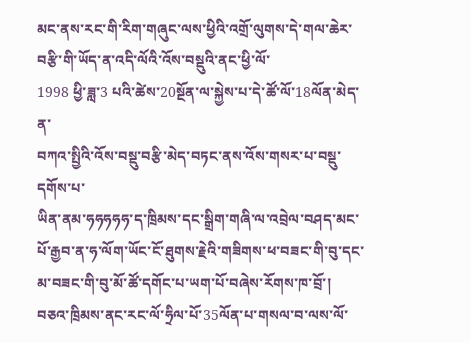མང་ནས་རང་གི་རིག་གཞུང་ལས་ཕྱིའི་འགྲོ་ལུགས་དེ་གལ་ཆེར་བརྩི་གི་ཡོད་ན་འདི་ལོའི་འོས་བསྡུའི་ནང་ཕྱི་ལོ་
1998 ཕྱི་ཟླ་3 པའི་ཚེས་20སྔོན་ལ་སྐྱེས་པ་དེ་ཚོ་ལོ་18ལོན་མེད་ན་
བཀའ་སྤྱིའི་འོས་བསྡུ་བརྩི་མེད་བཏང་ནས་འོས་གསར་པ་བསྡུ་དགོས་པ་
ཡིན་ནམ་ཧཧཧཧཧ་ད་ཁྲིམས་དང་སྒྲིག་གཞི་ལ་འབྲེལ་བཤད་མང་པོ་རྒྱབ་ན་ཧ་ལོག་ཡོང་ངོ་ཐུགས་རྗེའི་གཟིགས་ཕ་བཟང་གི་བུ་དང་མ་བཟང་གི་བུ་མོ་ཚོ་དགོང་པ་ཡག་པོ་བཞེས་རོགས་ཁ་བྲོ་།
བཅའ་ཁྲིམས་ནང་རང་ལོ་ཧྲིལ་པོ་35ལོན་པ་གསལ་བ་ལས་ལོ་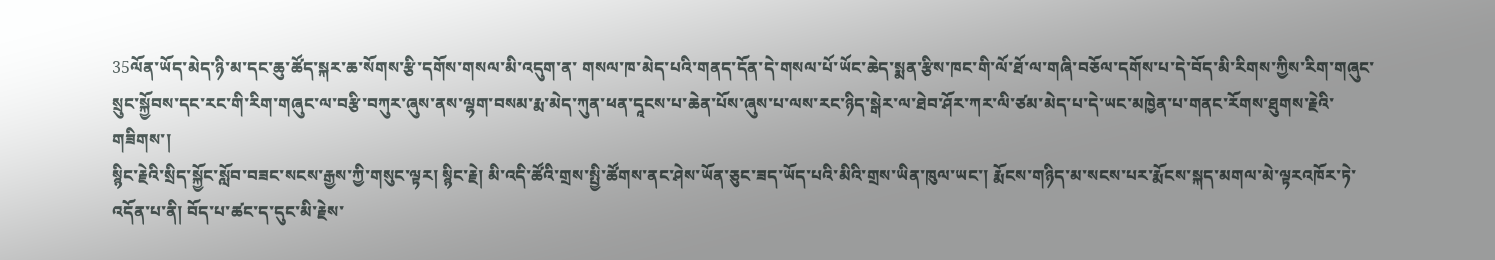35ལོན་ཡོད་མེད་ཉི་མ་དང་ཆུ་ཚོད་སྐར་ཆ་སོགས་རྩི་དགོས་གསལ་མི་འདུག་ན་ གསལ་ཁ་མེད་པའི་གནད་དོན་དེ་གསལ་པོ་ཡོང་ཆེད་སྨན་རྩིས་ཁང་གི་ལོ་ཐོ་ལ་གཞི་བཅོལ་དགོས་པ་དེ་བོད་མི་རིགས་ཀྱིས་རིག་གཞུང་སྲུང་སྐྱོབས་དང་རང་གི་རིག་གཞུང་ལ་བརྩི་བཀུར་ཞུས་ནས་ལྷག་བསམ་རྨ་མེད་ཀུན་ཕན་དཱངས་པ་ཆེན་པོས་ཞུས་པ་ལས་རང་ཉིད་སྒེར་ལ་ཐེབ་ཤོར་ཀར་ལི་ཙམ་མེད་པ་དེ་ཡང་མཁྱེན་པ་གནང་རོགས་ཐུགས་རྗེའི་གཟིགས་།
སྙིང་རྗེའི་སྲིད་སྐྱོང་སློབ་བཟང་སངས་རྒྱས་ཀྱི་གསུང་ལྟར། སྙིང་རྗེ། མི་འདི་ཚོའི་གྲས་སྤྱི་ཚོགས་ནང་ཤེས་ཡོན་ཅུང་ཟད་ཡོད་པའི་མིའི་གྲས་ཡིན་ཁུལ་ཡང་། རྨོངས་གཉིད་མ་སངས་པར་རྨོངས་སྐད་མགལ་མེ་ལྟརའཁོར་ཏེ་འདོན་པ་ནི། བོད་པ་ཚང་ད་དུང་མི་རྗེས་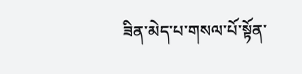ཟིན་མེད་པ་གསལ་པོ་སྟོན་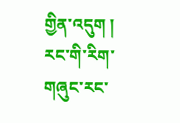གྱིན་འདུག །
རང་གི་རིག་གཞུང་རང་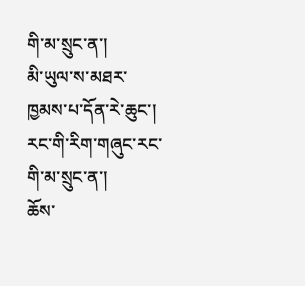གི་མ་སྲུང་ན་།
མི་ཡུལ་ས་མཐར་ཁྱམས་པ་དོན་རེ་ཆུང་།
རང་གི་རིག་གཞུང་རང་གི་མ་སྲུང་ན་།
ཆོས་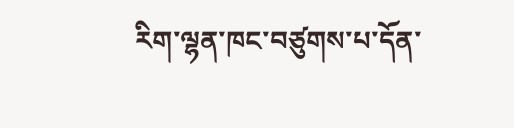རིག་ལྷན་ཁང་བཙུགས་པ་དོན་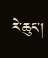རེ་ཆུང་།